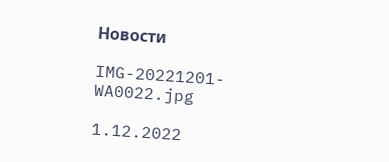Новости

IMG-20221201-WA0022.jpg

1.12.2022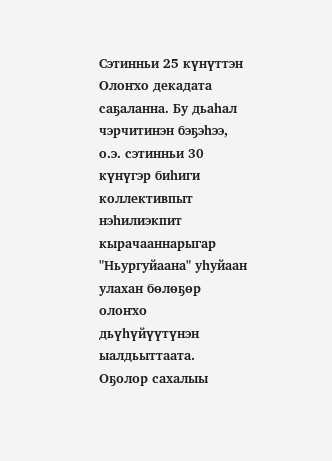Сэтинньи 25 күнүттэн Олоҥхо декадата саҕаланна. Бу дьаһал чэрчитинэн бэҕэһээ, о.э. сэтинньи 30 күнүгэр биһиги коллективпыт нэһилиэкпит кырачааннарыгар "Ньургуйаана" уһуйаан улахан бөлөҕөр олоҥхо дьүһүйүүтүнэн ыалдьыттаата. Оҕолор сахалыы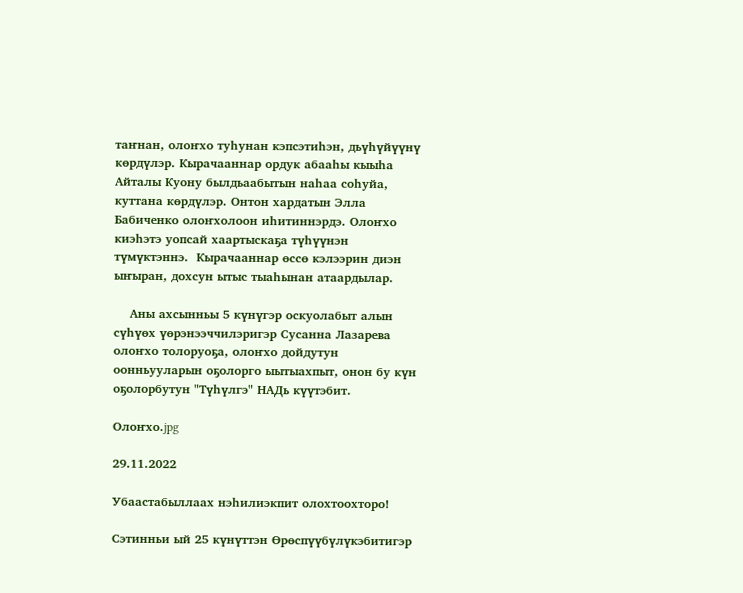таҥнан, олоҥхо туһунан кэпсэтиһэн, дьүһүйүүнү көрдүлэр. Кырачааннар ордук абааһы кыыһа Айталы Куону былдьаабытын наһаа соһуйа, куттана көрдүлэр. Онтон хардатын Элла Бабиченко олоҥхолоон иһитиннэрдэ. Олоҥхо киэһэтэ уопсай хаартыскаҕа түһүүнэн түмүктэннэ.  Кырачааннар өссө кэлээрин диэн ыҥыран, дохсун ытыс тыаһынан атаардылар.

    Аны ахсынньы 5 күнүгэр оскуолабыт алын сүһүөх үөрэнээччилэригэр Сусанна Лазарева олоҥхо толоруоҕа, олоҥхо дойдутун оонньууларын оҕолорго ыытыахпыт, онон бу күн оҕолорбутун "Түһүлгэ" НАДь күүтэбит.

Олоҥхо.jpg

29.11.2022

Убаастабыллаах нэһилиэкпит олохтоохторо!

Сэтинньи ый 25 күнүттэн Өрөспүүбүлүкэбитигэр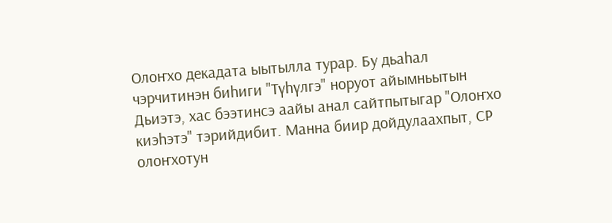Олоҥхо декадата ыытылла турар. Бу дьаһал чэрчитинэн биһиги "Түһүлгэ" норуот айымньытын Дьиэтэ, хас бээтинсэ аайы анал сайтпытыгар "Олоҥхо киэһэтэ" тэрийдибит. Манна биир дойдулаахпыт, СР олоҥхотун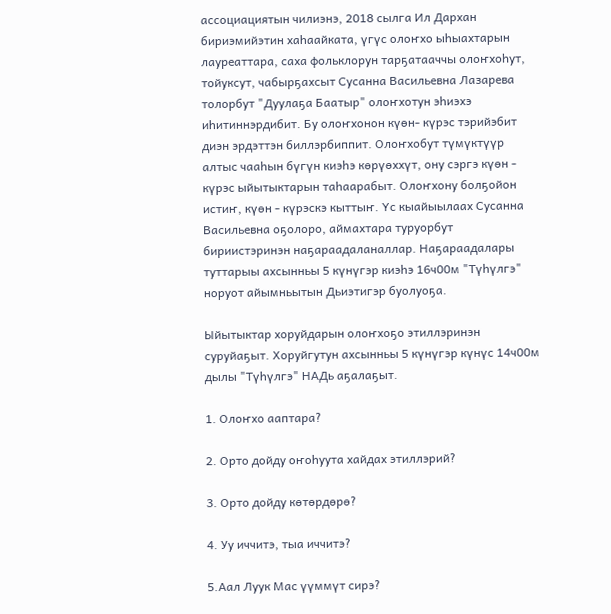ассоциациятын чилиэнэ, 2018 сылга Ил Дархан бириэмийэтин хаһаайката, үгүс олоҥхо ыһыахтарын лауреаттара, саха фольклорун тарҕатааччы олоҥхоһут, тойуксут, чабырҕахсыт Сусанна Васильевна Лазарева толорбут "Дуулаҕа Баатыр" олоҥхотун эһиэхэ иһитиннэрдибит. Бу олоҥхонон күөн- күрэс тэрийэбит диэн эрдэттэн биллэрбиппит. Олоҥхобут түмүктүүр алтыс чааһын бүгүн киэһэ көрүөххүт, ону сэргэ күөн - күрэс ыйытыктарын таһаарабыт. Олоҥхону болҕойон истиҥ, күөн - күрэскэ кыттыҥ. Үс кыайыылаах Сусанна Васильевна оҕолоро, аймахтара туруорбут бириистэринэн наҕараадаланаллар. Наҕараадалары туттарыы ахсынньы 5 күнүгэр киэһэ 16ч00м "Түһүлгэ" норуот айымньытын Дьиэтигэр буолуоҕа.

Ыйытыктар хоруйдарын олоҥхоҕо этиллэринэн суруйаҕыт. Хоруйгутун ахсынньы 5 күнүгэр күнүс 14ч00м дылы "Түһүлгэ" НАДь аҕалаҕыт.

1. Олоҥхо ааптара?

2. Орто дойду оҥоһуута хайдах этиллэрий?

3. Орто дойду көтөрдөрө?

4. Уу иччитэ, тыа иччитэ?

5.Аал Луук Мас үүммүт сирэ?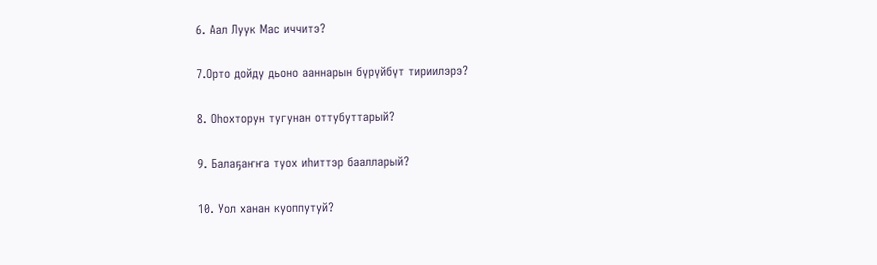6. Аал Луук Мас иччитэ?

7.Орто дойду дьоно ааннарын бүрүйбүт тириилэрэ?

8. Оһохторун тугунан оттубуттарый?

9. Балаҕаҥҥа туох иһиттэр баалларый?

10. Уол ханан куоппутуй?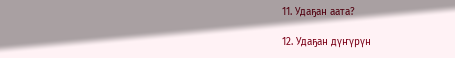11. Удаҕан аата?

12. Удаҕан дүҥүрүн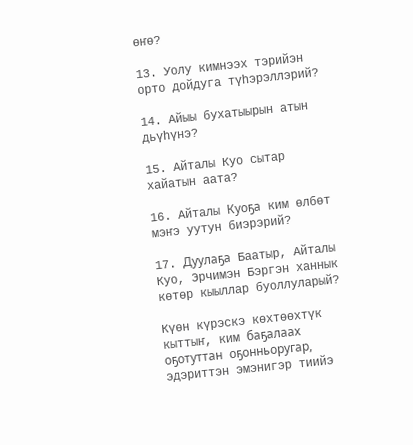өҥө?

13. Уолу кимнээх тэрийэн орто дойдуга түһэрэллэрий?

14. Айыы бухатыырын атын дьүһүнэ?

15. Айталы Куо сытар хайатын аата?

16. Айталы Куоҕа ким өлбөт мэҥэ уутун биэрэрий?

17. Дуулаҕа Баатыр, Айталы Куо, Эрчимэн Бэргэн ханнык көтөр кыыллар буоллуларый?

Күөн күрэскэ көхтөөхтүк кыттыҥ, ким баҕалаах оҕотуттан оҕонньоругар, эдэриттэн эмэнигэр тиийэ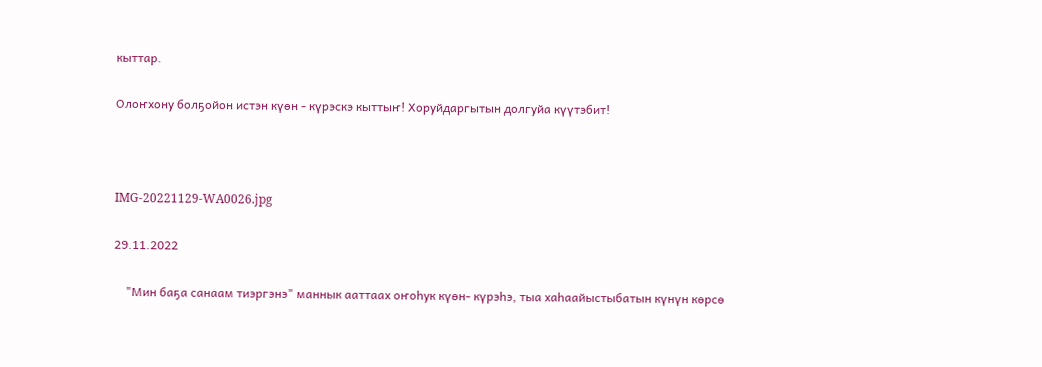кыттар.

Олоҥхону болҕойон истэн күөн - күрэскэ кыттыҥ! Хоруйдаргытын долгуйа күүтэбит!



IMG-20221129-WA0026.jpg

29.11.2022

    "Мин баҕа санаам тиэргэнэ" маннык ааттаах оҥоһук күөн- күрэһэ, тыа хаһаайыстыбатын күнүн көрсө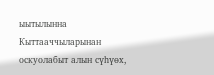ыытылынна Кыттааччыларынан оскуолабыт алын сүһүөх,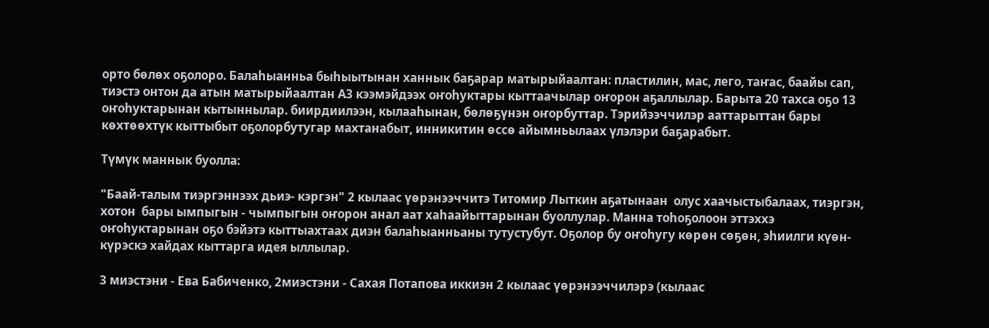орто бөлөх оҕолоро. Балаһыанньа быһыытынан ханнык баҕарар матырыйаалтан: пластилин, мас, лего, таҥас, баайы сап, тиэстэ онтон да атын матырыйаалтан А3 кээмэйдээх оҥоһуктары кыттаачылар оҥорон аҕаллылар. Барыта 20 тахса оҕо 13 оҥоһуктарынан кытыннылар. биирдиилээн, кылааһынан, бөлөҕүнэн оҥорбуттар. Тэрийээччилэр ааттарыттан бары көхтөөхтүк кыттыбыт оҕолорбутугар махтанабыт, инникитин өссө айымньылаах үлэлэри баҕарабыт.

Түмүк маннык буолла:

"Баай-талым тиэргэннээх дьиэ- кэргэн" 2 кылаас үөрэнээччитэ Титомир Лыткин аҕатынаан  олус хаачыстыбалаах, тиэргэн, хотон  бары ымпыгын - чымпыгын оҥорон анал аат хаһаайыттарынан буоллулар. Манна тоһоҕолоон эттэххэ оҥоһуктарынан оҕо бэйэтэ кыттыахтаах диэн балаһыанньаны тутустубут. Оҕолор бу оҥоһугу көрөн сөҕөн, эһиилги күөн- күрэскэ хайдах кыттарга идея ыллылар.

3 миэстэни - Ева Бабиченко, 2миэстэни - Сахая Потапова иккиэн 2 кылаас үөрэнээччилэрэ (кылаас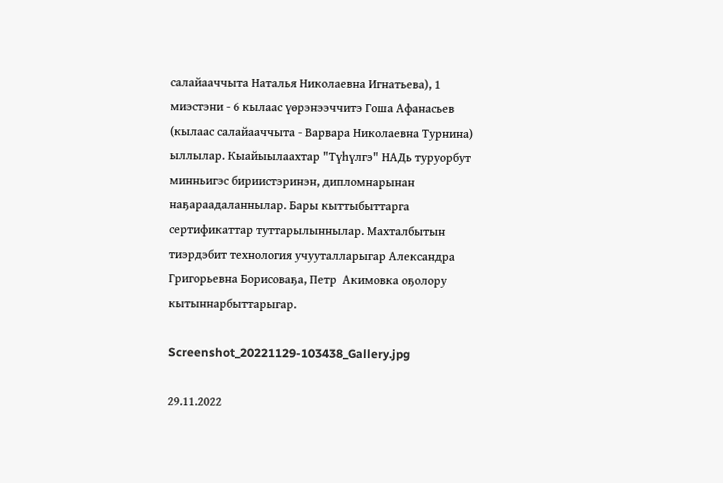салайааччыта Наталья Николаевна Игнатьева), 1 миэстэни - 6 кылаас үөрэнээччитэ Гоша Афанасьев (кылаас салайааччыта - Варвара Николаевна Турнина) ыллылар. Кыайыылаахтар "Түһүлгэ" НАДь туруорбут минньигэс бириистэринэн, дипломнарынан наҕараадаланнылар. Бары кыттыбыттарга сертификаттар туттарылыннылар. Махталбытын тиэрдэбит технология учууталларыгар Александра Григорьевна Борисоваҕа, Петр  Акимовка оҕолору кытыннарбыттарыгар.

Screenshot_20221129-103438_Gallery.jpg

29.11.2022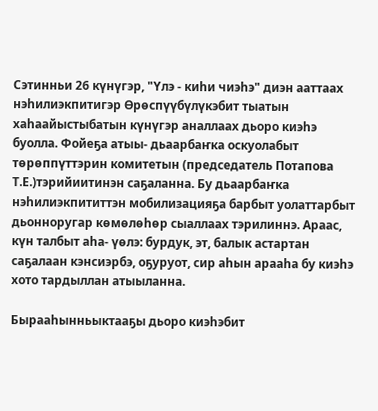Сэтинньи 26 күнүгэр, "Үлэ - киһи чиэһэ" диэн ааттаах нэһилиэкпитигэр Өрөспүүбүлүкэбит тыатын  хаһаайыстыбатын күнүгэр аналлаах дьоро киэһэ буолла. Фойеҕа атыы- дьаарбаҥка оскуолабыт төрөппүттэрин комитетын (председатель Потапова Т.Е.)тэрийиитинэн саҕаланна. Бу дьаарбаҥка нэһилиэкпититтэн мобилизацияҕа барбыт уолаттарбыт дьонноругар көмөлөһөр сыаллаах тэрилиннэ. Араас, күн талбыт аһа- үөлэ: бурдук, эт, балык астартан саҕалаан кэнсиэрбэ, оҕуруот, сир аһын арааһа бу киэһэ хото тардыллан атыыланна.

Бырааһынньыктааҕы дьоро киэһэбит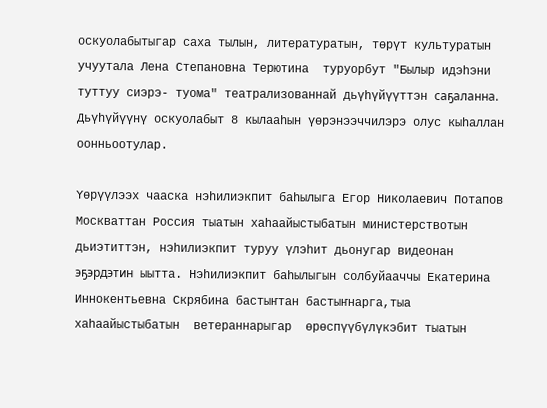оскуолабытыгар саха тылын, литературатын, төрүт культуратын учуутала Лена Степановна Терютина  туруорбут "Былыр идэһэни туттуу сиэрэ- туома" театрализованнай дьүһүйүүттэн саҕаланна. Дьүһүйүүнү оскуолабыт 8 кылааһын үөрэнээччилэрэ олус кыһаллан оонньоотулар.

Үөрүүлээх чааска нэһилиэкпит баһылыга Егор Николаевич Потапов Москваттан Россия тыатын хаһаайыстыбатын министерствотын дьиэтиттэн, нэһилиэкпит туруу үлэһит дьонугар видеонан эҕэрдэтин ыытта. Нэһилиэкпит баһылыгын солбуйааччы Екатерина Иннокентьевна Скрябина бастыҥтан бастыҥнарга,тыа хаһаайыстыбатын  ветераннарыгар  өрөспүүбүлүкэбит тыатын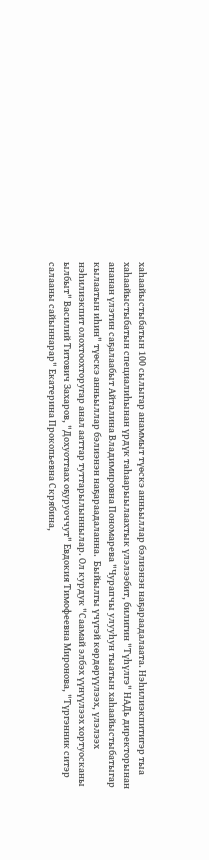хаһаайыстыбатын 100 сылыгар анаммыт түөскэ анньыллар бэлиэнэн наҕараадалаата. Нэһилиэкпитигэр тыа хаһаайыстыбатын специалиһынан үрдүк таһаарыылаахтык үлэлээбит, билигин "Түһүлгэ" НАДь директорынан ананан үлэтин саҕалаабыт Айталина Владимировна Пономарева "Чурапчы улууһун тыатын хаһаайыстыбатыгар кылаатын иһин" түөскэ анньыллар бэлиэнэн наҕараадаланна.  Быйылгы үчүгэй көрдөрүүлээх, үлэлээх нэһилиэкпит олохтоохторугар анал ааттар туттарылыннылар. Ол курдук "Саамай элбэх үүнүүлээх хортуосканы ылбыт" Василий Титович Захаров, "Дохуоттаах оҕуруоччут" Евдокия Тимофеевна Миронова, "Түргэнник ситэр салааны сайыннарар" Екатерина Прокопьевна Скрябина,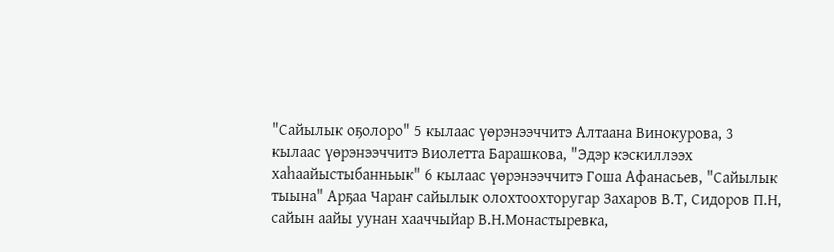"Сайылык оҕолоро" 5 кылаас үөрэнээччитэ Алтаана Винокурова, 3 кылаас үөрэнээччитэ Виолетта Барашкова, "Эдэр кэскиллээх хаһаайыстыбанньык" 6 кылаас үөрэнээччитэ Гоша Афанасьев, "Сайылык тыына" Арҕаа Чараҥ сайылык олохтоохторугар Захаров В.Т, Сидоров П.Н, сайын аайы уунан хааччыйар В.Н.Монастыревка,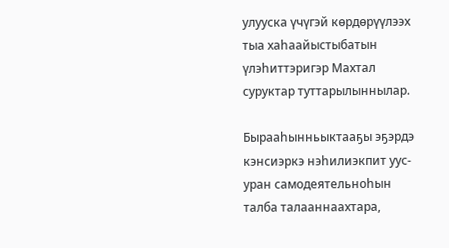улууска үчүгэй көрдөрүүлээх тыа хаһаайыстыбатын үлэһиттэригэр Махтал суруктар туттарылыннылар.

Бырааһынньыктааҕы эҕэрдэ кэнсиэркэ нэһилиэкпит уус-уран самодеятельноһын  талба талааннаахтара,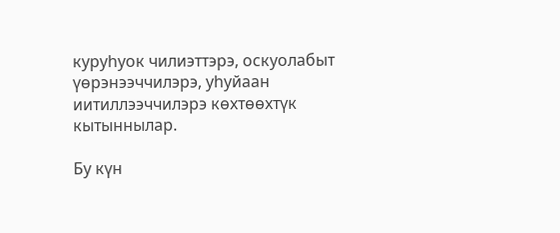куруһуок чилиэттэрэ, оскуолабыт үөрэнээччилэрэ, уһуйаан иитиллээччилэрэ көхтөөхтүк кытыннылар.

Бу күн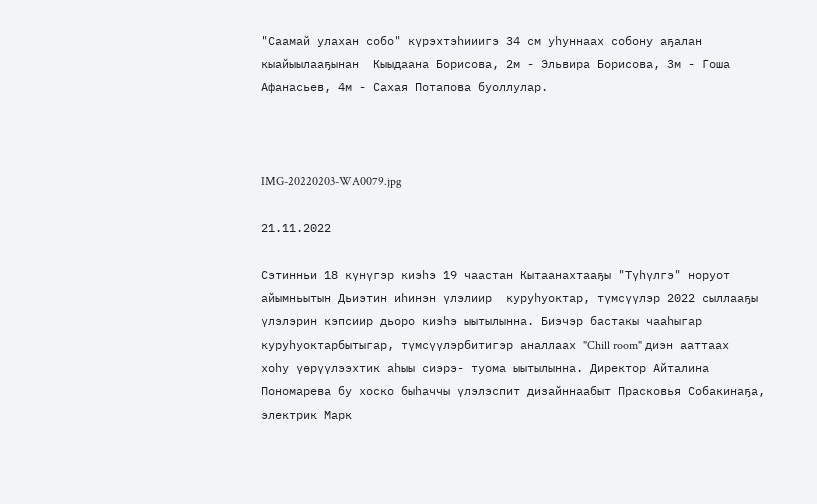"Саамай улахан собо" күрэхтэһииигэ 34 см уһуннаах собону аҕалан кыайыылааҕынан  Кыыдаана Борисова, 2м - Эльвира Борисова, 3м - Гоша Афанасьев, 4м - Сахая Потапова буоллулар.



IMG-20220203-WA0079.jpg

21.11.2022

Сэтинньи 18 күнүгэр киэһэ 19 чаастан Кытаанахтааҕы "Түһүлгэ" норуот айымньытын Дьиэтин иһинэн үлэлиир  куруһуоктар, түмсүүлэр 2022 сыллааҕы үлэлэрин кэпсиир дьоро киэһэ ыытылынна. Биэчэр бастакы чааһыгар куруһуоктарбытыгар, түмсүүлэрбитигэр аналлаах "Chill room" диэн ааттаах хоһу үөрүүлээхтик аһыы сиэрэ- туома ыытылынна. Директор Айталина Пономарева бу хоско быһаччы үлэлэспит дизайннаабыт Прасковья Собакинаҕа, электрик Марк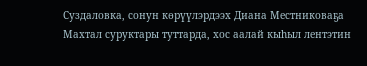Суздаловка, сонун көрүүлэрдээх Диана Местниковаҕа Махтал суруктары туттарда, хос аалай кыһыл лентэтин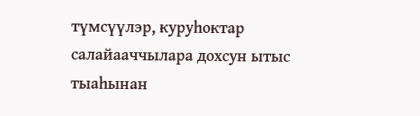түмсүүлэр, куруһоктар салайааччылара дохсун ытыс тыаһынан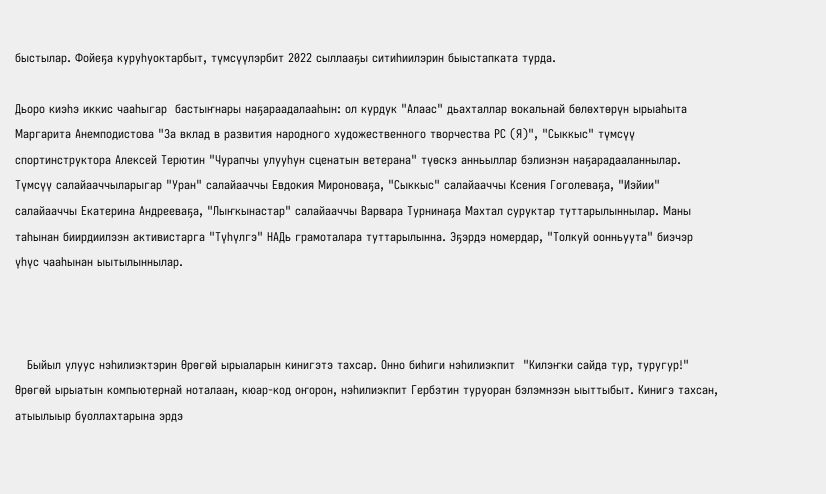быстылар. Фойеҕа куруһуоктарбыт, түмсүүлэрбит 2022 сыллааҕы ситиһиилэрин быыстапката турда.

Дьоро киэһэ иккис чааһыгар  бастыҥнары наҕараадалааһын: ол курдук "Алаас" дьахталлар вокальнай бөлөхтөрүн ырыаһыта Маргарита Анемподистова "За вклад в развития народного художественного творчества РС (Я)", "Сыккыс" түмсүү спортинструктора Алексей Терютин "Чурапчы улууһун сценатын ветерана" түөскэ анньыллар бэлиэнэн наҕарадааланнылар. Түмсүү салайааччыларыгар "Уран" салайааччы Евдокия Мироноваҕа, "Сыккыс" салайааччы Ксения Гоголеваҕа, "Иэйии" салайааччы Екатерина Андрееваҕа, "Лыҥкынастар" салайааччы Варвара Турнинаҕа Махтал суруктар туттарылыннылар. Маны таһынан биирдиилээн активистарга "Түһүлгэ" НАДь грамоталара туттарылынна. Эҕэрдэ номердар, "Толкуй оонньуута" биэчэр үһүс чааһынан ыытылыннылар.



   Быйыл улуус нэһилиэктэрин Өрөгөй ырыаларын кинигэтэ тахсар. Онно биһиги нэһилиэкпит  "Килэҥки сайда тур, туругур!" Өрөгөй ырыатын компьютернай ноталаан, кюар-код оҥорон, нэһилиэкпит Гербэтин туруоран бэлэмнээн ыыттыбыт. Кинигэ тахсан, атыылыыр буоллахтарына эрдэ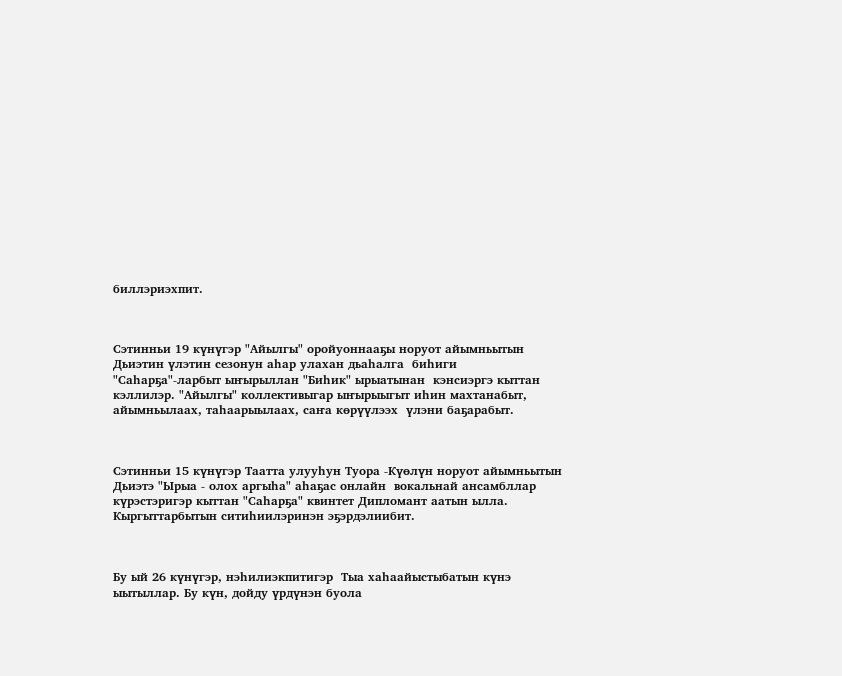биллэриэхпит.



Сэтинньи 19 күнүгэр "Айылгы" оройуоннааҕы норуот айымньытын Дьиэтин үлэтин сезонун аһар улахан дьаһалга  биһиги "Саһарҕа"-ларбыт ыҥырыллан "Биһик" ырыатынан  кэнсиэргэ кыттан кэллилэр. "Айылгы" коллективыгар ыҥырыыгыт иһин махтанабыт, айымньылаах, таһаарыылаах, саҥа көрүүлээх  үлэни баҕарабыт.



Сэтинньи 15 күнүгэр Таатта улууһун Туора -Күөлүн норуот айымньытын Дьиэтэ "Ырыа - олох аргыһа" аһаҕас онлайн  вокальнай ансамбллар күрэстэригэр кыттан "Саһарҕа" квинтет Дипломант аатын ылла. Кыргыттарбытын ситиһиилэринэн эҕэрдэлиибит.



Бу ый 26 күнүгэр, нэһилиэкпитигэр  Тыа хаһаайыстыбатын күнэ ыытыллар. Бу күн, дойду үрдүнэн буола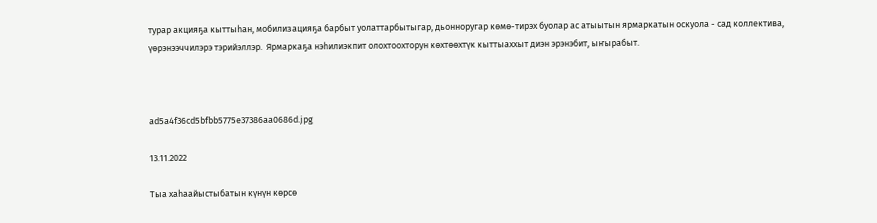турар акцияҕа кыттыһан, мобилизацияҕа барбыт уолаттарбытыгар, дьонноругар көмө-тирэх буолар ас атыытын ярмаркатын оскуола - сад коллектива, үөрэнээччилэрэ тэрийэллэр.  Ярмаркаҕа нэһилиэкпит олохтоохторун көхтөөхтүк кыттыаххыт диэн эрэнэбит, ыҥырабыт.



ad5a4f36cd5bfbb5775e37386aa0686d.jpg

13.11.2022

Тыа хаһаайыстыбатын күнүн көрсө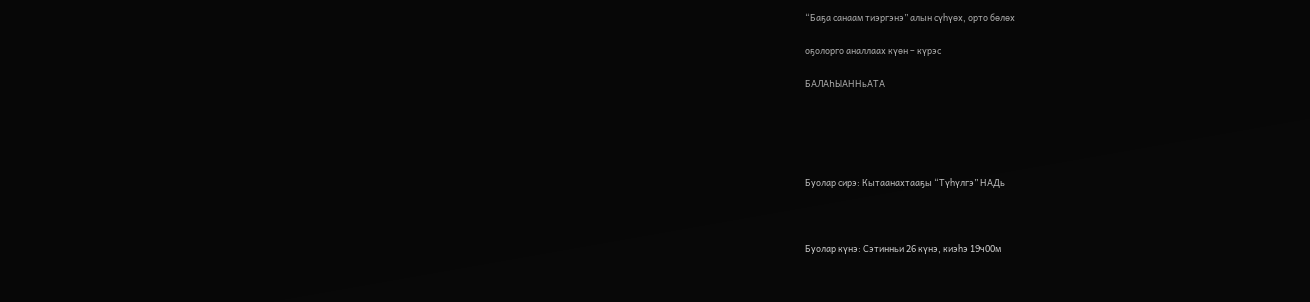“Баҕа санаам тиэргэнэ” алын сүһүөх, орто бөлөх

оҕолорго аналлаах күөн – күрэс

БАЛАҺЫАННьАТА





Буолар сирэ: Кытаанахтааҕы “Түһүлгэ” НАДь



Буолар күнэ: Сэтинньи 26 күнэ, киэһэ 19ч00м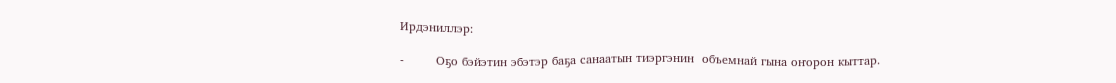Ирдэниллэр:

-        Оҕо бэйэтин эбэтэр баҕа санаатын тиэргэнин  объемнай гына оҥорон кыттар.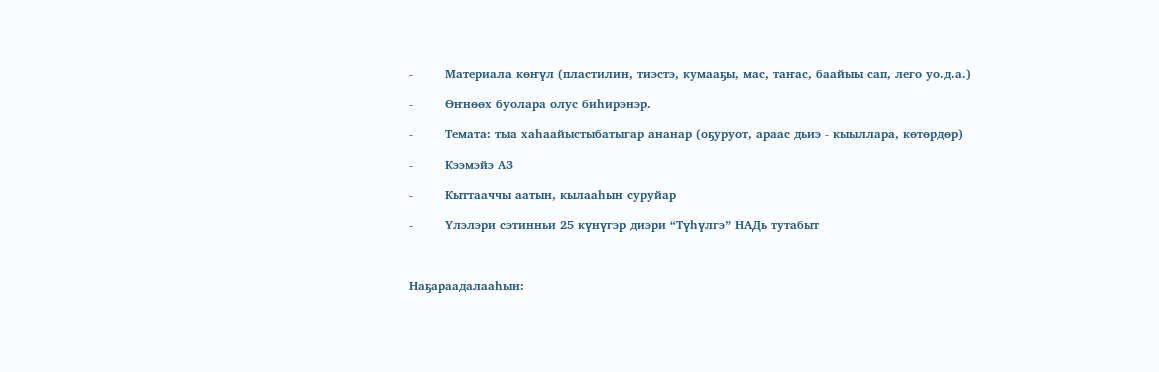-        Материала көҥүл (пластилин, тиэстэ, кумааҕы, мас, таҥас, баайыы сап, лего уо.д.а.)

-        Өҥнөөх буолара олус биһирэнэр.

-        Темата: тыа хаһаайыстыбатыгар ананар (оҕуруот, араас дьиэ - кыыллара, көтөрдөр)

-        Кээмэйэ А3

-        Кыттааччы аатын, кылааһын суруйар

-        Үлэлэри сэтинньи 25 күнүгэр диэри “Түһүлгэ” НАДь тутабыт



Наҕараадалааһын: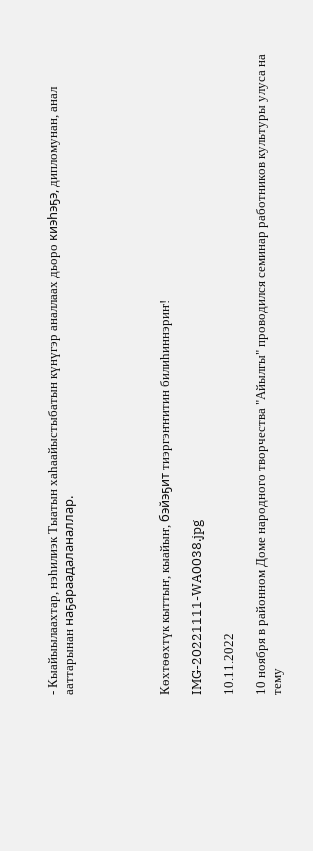- Кыайыылаахтар, нэһилиэк Тыатын хаһаайыстыбатын күнүгэр аналлаах дьоро киэһэҕэ, дипломунан, анал ааттарынан наҕараадаланаллар.





Көхтөөхтүк кыттыҥ, кыайыҥ, бэйэҕит тиэргэҥҥитин билиһиннэриҥ!

IMG-20221111-WA0038.jpg

10.11.2022

10 ноября в районном Доме народного творчества "Айылгы" проводился семинар работников культуры улуса на тему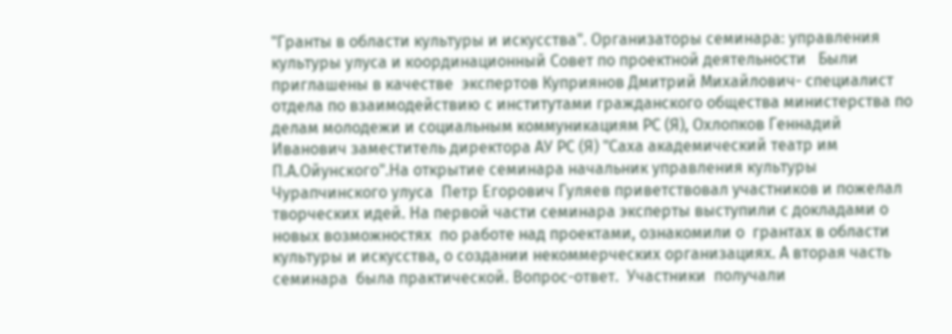"Гранты в области культуры и искусства". Организаторы семинара: управления культуры улуса и координационный Совет по проектной деятельности   Были приглашены в качестве  экспертов Куприянов Дмитрий Михайлович- специалист отдела по взаимодействию с институтами гражданского общества министерства по делам молодежи и социальным коммуникациям РС (Я), Охлопков Геннадий Иванович заместитель директора АУ РС (Я) "Саха академический театр им П.А.Ойунского".На открытие семинара начальник управления культуры Чурапчинского улуса  Петр Егорович Гуляев приветствовал участников и пожелал творческих идей. На первой части семинара эксперты выступили с докладами о новых возможностях  по работе над проектами, ознакомили о  грантах в области культуры и искусства, о создании некоммерческих организациях. А вторая часть семинара  была практической. Вопрос-ответ.  Участники  получали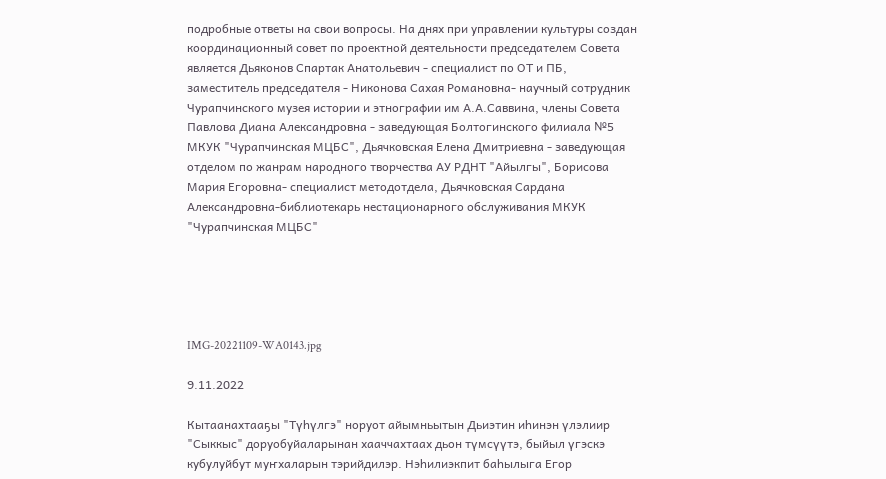подробные ответы на свои вопросы. На днях при управлении культуры создан координационный совет по проектной деятельности председателем Совета является Дьяконов Спартак Анатольевич - специалист по ОТ и ПБ, заместитель председателя - Никонова Сахая Романовна- научный сотрудник Чурапчинского музея истории и этнографии им А.А.Саввина, члены Совета Павлова Диана Александровна - заведующая Болтогинского филиала №5 МКУК "Чурапчинская МЦБС", Дьячковская Елена Дмитриевна - заведующая отделом по жанрам народного творчества АУ РДНТ "Айылгы", Борисова Мария Егоровна- специалист методотдела, Дьячковская Сардана Александровна-библиотекарь нестационарного обслуживания МКУК "Чурапчинская МЦБС"





IMG-20221109-WA0143.jpg

9.11.2022

Кытаанахтааҕы "Түһүлгэ" норуот айымньытын Дьиэтин иһинэн үлэлиир "Сыккыс" доруобуйаларынан хааччахтаах дьон түмсүүтэ, быйыл үгэскэ кубулуйбут муҥхаларын тэрийдилэр. Нэһилиэкпит баһылыга Егор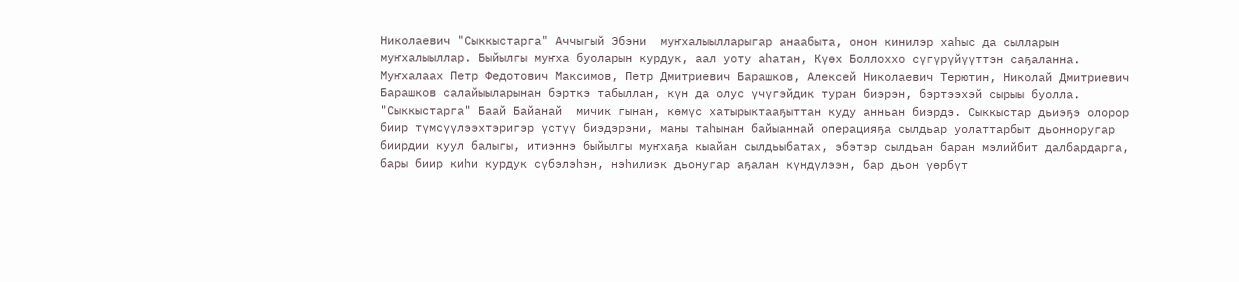Николаевич "Сыккыстарга" Аччыгый Эбэни  муҥхалыылларыгар анаабыта, онон кинилэр хаһыс да сылларын муҥхалыыллар. Быйылгы муҥха буоларын курдук, аал уоту аһатан, Күөх Боллоххо сүгүрүйүүттэн саҕаланна. Муҥхалаах Петр Федотович Максимов, Петр Дмитриевич Барашков, Алексей Николаевич Терютин, Николай Дмитриевич Барашков салайыыларынан бэрткэ табыллан, күн да олус үчүгэйдик туран биэрэн, бэртээхэй сырыы буолла. "Сыккыстарга" Баай Байанай  мичик гынан, көмүс хатырыктааҕыттан куду анньан биэрдэ. Сыккыстар дьиэҕэ олорор биир түмсүүлээхтэригэр үстүү биэдэрэни, маны таһынан байыаннай операцияҕа сылдьар уолаттарбыт дьонноругар биирдии куул балыгы, итиэннэ быйылгы муҥхаҕа кыайан сылдьыбатах, эбэтэр сылдьан баран мэлийбит далбардарга, бары биир киһи курдук сүбэлэһэн, нэһилиэк дьонугар аҕалан күндүлээн, бар дьон үөрбүт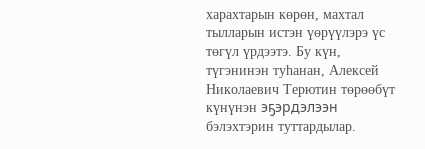харахтарын көрөн, махтал тылларын истэн үөрүүлэрэ үс төгүл үрдээтэ. Бу күн, түгэнинэн туһанан, Алексей Николаевич Терютин төрөөбүт күнүнэн эҕэрдэлээн бэлэхтэрин туттардылар.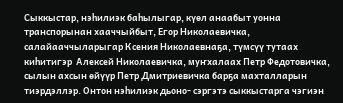Сыккыстар, нэһилиэк баһылыгар, күөл анаабыт уонна транспорынан хааччыйбыт, Егор Николаевичка, салайааччыларыгар Ксения Николаевнаҕа, түмсүү тутаах киһитигэр  Алексей Николаевичка, муҥхалаах Петр Федотовичка, сылын ахсын өйүүр Петр Дмитриевичка барҕа махталларын тиэрдэллэр. Онтон нэһилиэк дьоно- сэргэтэ сыккыстарга чэгиэн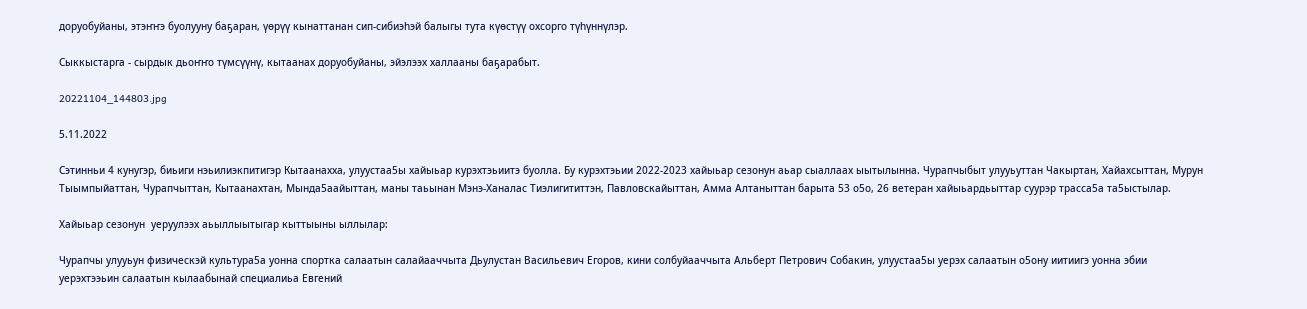доруобуйаны, этэҥҥэ буолууну баҕаран, үөрүү кынаттанан сип-сибиэһэй балыгы тута күөстүү охсорго түһүннүлэр.

Сыккыстарга - сырдык дьоҥҥо түмсүүнү, кытаанах доруобуйаны, эйэлээх халлааны баҕарабыт.

20221104_144803.jpg

5.11.2022

Сэтинньи 4 кунугэр, биьиги нэьилиэкпитигэр Кытаанахха, улуустаа5ы хайыьар курэхтэьиитэ буолла. Бу курэхтэьии 2022-2023 хайыьар сезонун аьар сыаллаах ыытылынна. Чурапчыбыт улууьуттан Чакыртан, Хайахсыттан, Мурун Тыымпыйаттан, Чурапчыттан, Кытаанахтан, Мында5аайыттан, маны таьынан Мэнэ-Ханалас Тиэлигититтэн, Павловскайыттан, Амма Алтаныттан барыта 53 о5о, 26 ветеран хайыьардьыттар суурэр трасса5а та5ыстылар.

Хайыьар сезонун  уеруулээх аьыллыытыгар кыттыыны ыллылар:

Чурапчы улууьун физическэй культура5а уонна спортка салаатын салайааччыта Дьулустан Васильевич Егоров, кини солбуйааччыта Альберт Петрович Собакин, улуустаа5ы уерэх салаатын о5ону иитиигэ уонна эбии уерэхтээьин салаатын кылаабынай специалиьа Евгений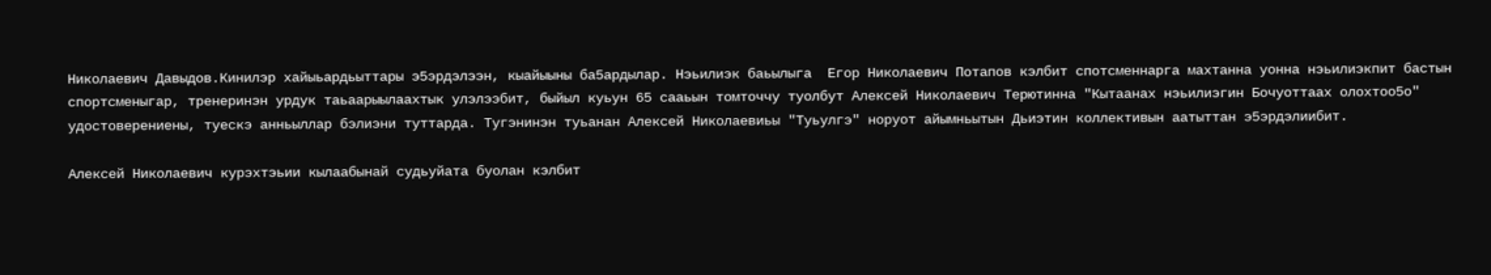Николаевич Давыдов.Кинилэр хайыьардьыттары э5эрдэлээн, кыайыыны ба5ардылар. Нэьилиэк баьылыга  Егор Николаевич Потапов кэлбит спотсменнарга махтанна уонна нэьилиэкпит бастын спортсменыгар, тренеринэн урдук таьаарыылаахтык улэлээбит, быйыл куьун 65 сааьын томточчу туолбут Алексей Николаевич Терютинна "Кытаанах нэьилиэгин Бочуоттаах олохтоо5о" удостоверениены, туескэ анньыллар бэлиэни туттарда. Тугэнинэн туьанан Алексей Николаевиьы "Туьулгэ" норуот айымньытын Дьиэтин коллективын аатыттан э5эрдэлиибит.

Алексей Николаевич курэхтэьии кылаабынай судьуйата буолан кэлбит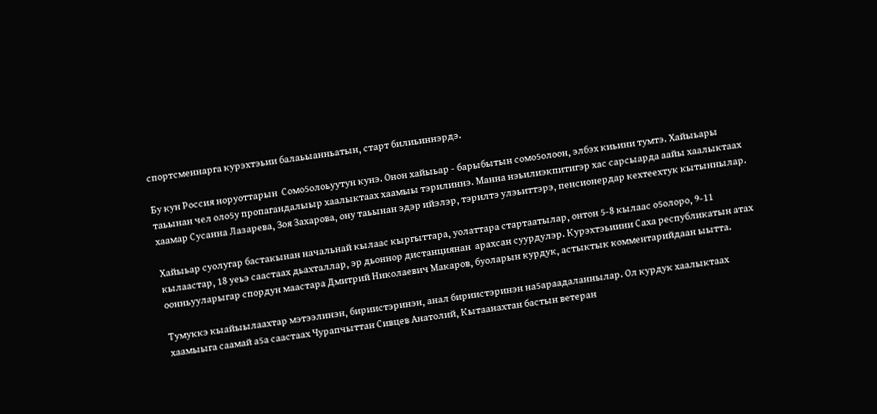спортсменнарга курэхтэьии балаьыанньатын, старт билиьиннэрдэ.

Бу кун Россия норуоттарын  Сомо5олоьуутун кунэ. Онон хайыьар - барыбытын сомо5олоон, элбэх киьини тумтэ. Хайыьары таьынан чел оло5у пропагандалыыр хаалыктаах хаамыы тэрилиннэ. Манна нэьилиэкпитигэр хас сарсыарда аайы хаалыктаах хаамар Сусанна Лазарева, Зоя Захарова, ону таьынан эдэр ийэлэр, тэрилтэ улэьиттэрэ, пенсионердар кехтеехтук кытыннылар.

Хайыьар суолугар бастакынан начальнай кылаас кыргыттара, уолаттара стартаатылар, онтон 5-8 кылаас о5олоро, 9-11 кылаастар, 18 уеьэ саастаах дьахталлар, эр дьоннор дистанциянан  арахсан суурдулэр. Курэхтэьиини Саха республикатын атах оонньууларыгар спордун маастара Дмитрий Николаевич Макаров, буоларын курдук, астыктык комментарийдаан ыытта.

Тумуккэ кыайыылаахтар мэтээлинэн, бириистэринэн, анал бириистэринэн на5араадаланнылар. Ол курдук хаалыктаах хаамыыга саамай а5а саастаах Чурапчыттан Сивцев Анатолий, Кытаанахтан бастын ветеран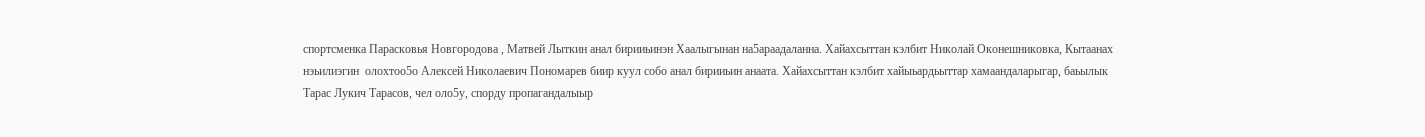спортсменка Парасковья Новгородова , Матвей Лыткин анал бирииьинэн Хаалыгынан на5араадаланна. Хайахсыттан кэлбит Николай Оконешниковка, Кытаанах нэьилиэгин  олохтоо5о Алексей Николаевич Пономарев биир куул собо анал бирииьин анаата. Хайахсыттан кэлбит хайыьардьыттар хамаандаларыгар, баьылык Тарас Лукич Тарасов, чел оло5у, спорду пропагандалыыр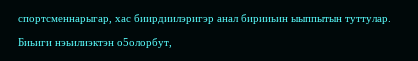спортсменнарыгар, хас биирдиилэригэр анал бирииьин ыыппытын туттулар.

Биьиги нэьилиэктэн о5олорбут,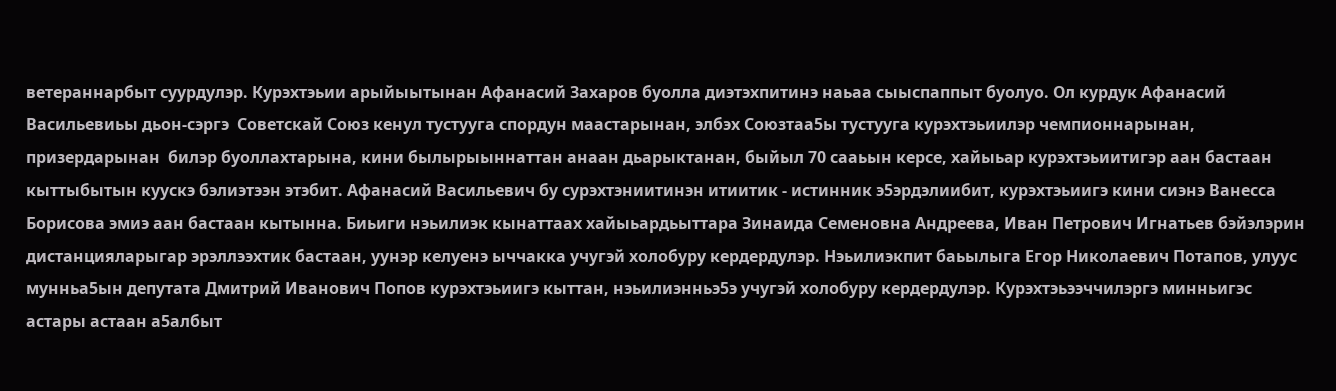ветераннарбыт суурдулэр. Курэхтэьии арыйыытынан Афанасий Захаров буолла диэтэхпитинэ наьаа сыыспаппыт буолуо. Ол курдук Афанасий Васильевиьы дьон-сэргэ  Советскай Союз кенул тустууга спордун маастарынан, элбэх Союзтаа5ы тустууга курэхтэьиилэр чемпионнарынан, призердарынан  билэр буоллахтарына, кини былырыыннаттан анаан дьарыктанан, быйыл 70 сааьын керсе, хайыьар курэхтэьиитигэр аан бастаан кыттыбытын куускэ бэлиэтээн этэбит. Афанасий Васильевич бу сурэхтэниитинэн итиитик - истинник э5эрдэлиибит, курэхтэьиигэ кини сиэнэ Ванесса Борисова эмиэ аан бастаан кытынна. Биьиги нэьилиэк кынаттаах хайыьардьыттара Зинаида Семеновна Андреева, Иван Петрович Игнатьев бэйэлэрин дистанцияларыгар эрэллээхтик бастаан, уунэр келуенэ ыччакка учугэй холобуру кердердулэр. Нэьилиэкпит баьылыга Егор Николаевич Потапов, улуус мунньа5ын депутата Дмитрий Иванович Попов курэхтэьиигэ кыттан, нэьилиэнньэ5э учугэй холобуру кердердулэр. Курэхтэьээччилэргэ минньигэс астары астаан а5албыт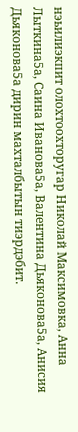нэьилиэкпит олохтоохторугар Николай Максимовка, Анна Лыткина5а, Саина Иванова5а, Валентина Дьяконова5а, Анисия Дьяконова5а дирин махталбытын тиэрдэбит.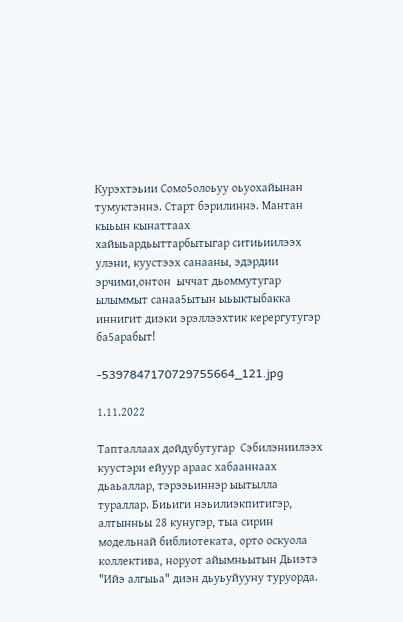Курэхтэьии Сомо5олоьуу оьуохайынан тумуктэннэ. Старт бэрилиннэ. Мантан кыьын кынаттаах хайыьардьыттарбытыгар ситиьиилээх улэни, куустээх санааны, эдэрдии эрчими,онтон  ыччат дьоммутугар ылыммыт санаа5ытын ыьыктыбакка иннигит диэки эрэллээхтик керергутугэр ба5арабыт!

-5397847170729755664_121.jpg

1.11.2022

Тапталлаах дойдубутугар  Сэбилэниилээх куустэри ейуур араас хабааннаах дьаьаллар, тэрээьиннэр ыытылла тураллар. Биьиги нэьилиэкпитигэр, алтынньы 28 кунугэр, тыа сирин модельнай библиотеката, орто оскуола коллектива, норуот айымньытын Дьиэтэ "Ийэ алгыьа" диэн дьуьуйууну туруорда.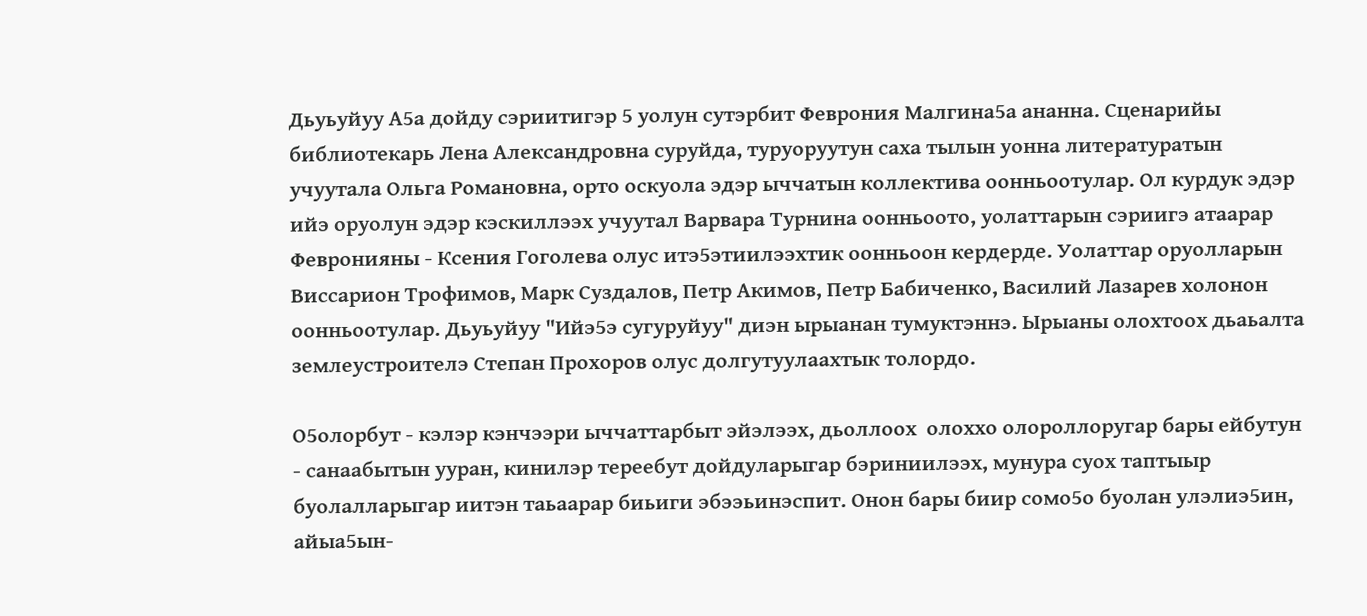Дьуьуйуу А5а дойду сэриитигэр 5 уолун сутэрбит Феврония Малгина5а ананна. Сценарийы библиотекарь Лена Александровна суруйда, туруоруутун саха тылын уонна литературатын  учуутала Ольга Романовна, орто оскуола эдэр ыччатын коллектива оонньоотулар. Ол курдук эдэр ийэ оруолун эдэр кэскиллээх учуутал Варвара Турнина оонньоото, уолаттарын сэриигэ атаарар Февронияны - Ксения Гоголева олус итэ5этиилээхтик оонньоон кердерде. Уолаттар оруолларын Виссарион Трофимов, Марк Суздалов, Петр Акимов, Петр Бабиченко, Василий Лазарев холонон оонньоотулар. Дьуьуйуу "Ийэ5э сугуруйуу" диэн ырыанан тумуктэннэ. Ырыаны олохтоох дьаьалта землеустроителэ Степан Прохоров олус долгутуулаахтык толордо.

О5олорбут - кэлэр кэнчээри ыччаттарбыт эйэлээх, дьоллоох  олоххо олороллоругар бары ейбутун - санаабытын ууран, кинилэр тереебут дойдуларыгар бэриниилээх, мунура суох таптыыр буолалларыгар иитэн таьаарар биьиги эбээьинэспит. Онон бары биир сомо5о буолан улэлиэ5ин, айыа5ын-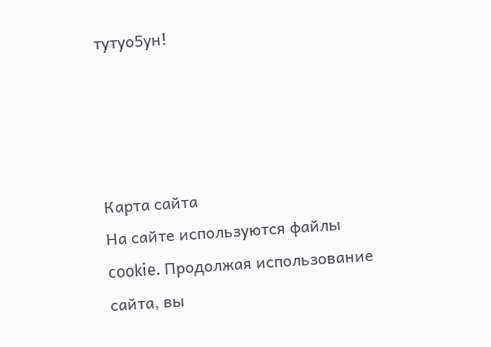тутуо5ун!




Карта сайта
На сайте используются файлы cookie. Продолжая использование сайта, вы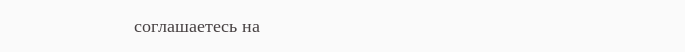соглашаетесь на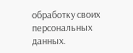обработку своих
персональных данных.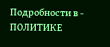Подробности в - ПОЛИТИКЕ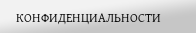КОНФИДЕНЦИАЛЬНОСТИ